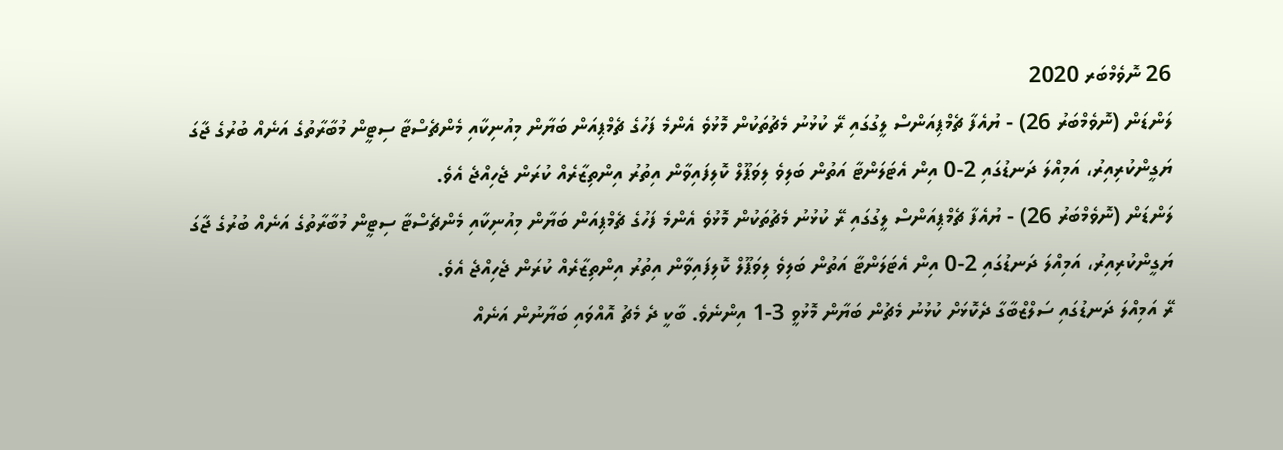26 ނޮވެމްބަރ 2020
ލަންޑަން (ނޮވެމްބަރު 26) - ޔުއެފާ ޗެމްޕިއަންސް ލީގުގައި ރޭ ކުޅުނު މެޗުތަކުން މޮޅުވެ އެންމެ ފަހުގެ ޗެމްޕިއަން ބަޔާން މިއުނިކާއި މެންޗެސްޓާ ސިޓީން މުބާރާތުގެ އަނެއް ބުރުގެ ޖާގަ ޔަގީންކުރިއިރު، އަމިއްލަ ދަނޑުގައި 2-0 އިން އެޓަލަންޓާ އަތުން ބަލިވެ ލިވަޕޫލް ކޮލިފައިވާން އިތުރު އިންތިޒާރެއް ކުރަން ޖެހިއްޖެ އެވެ.
ލަންޑަން (ނޮވެމްބަރު 26) - ޔުއެފާ ޗެމްޕިއަންސް ލީގުގައި ރޭ ކުޅުނު މެޗުތަކުން މޮޅުވެ އެންމެ ފަހުގެ ޗެމްޕިއަން ބަޔާން މިއުނިކާއި މެންޗެސްޓާ ސިޓީން މުބާރާތުގެ އަނެއް ބުރުގެ ޖާގަ ޔަގީންކުރިއިރު، އަމިއްލަ ދަނޑުގައި 2-0 އިން އެޓަލަންޓާ އަތުން ބަލިވެ ލިވަޕޫލް ކޮލިފައިވާން އިތުރު އިންތިޒާރެއް ކުރަން ޖެހިއްޖެ އެވެ.
ރޭ އަމިއްލަ ދަނޑުގައި ސަލްޒްބާގާ ދެކޮޅަށް ކުޅުނު މެޗުން ބަޔާން މޮޅުވީ 3-1 އިންނެވެ. ބާކީ ދެ މެޗު އޮއްވައި ބަޔާނުން އަނެއް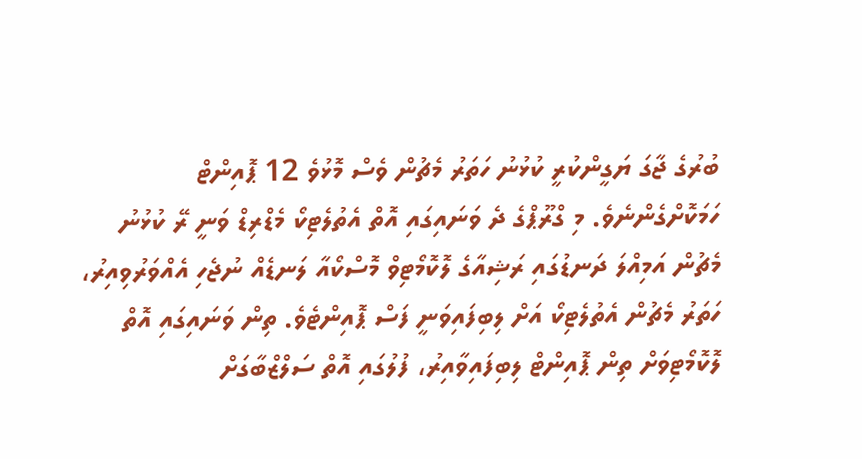ބުރުގެ ޖާގަ ޔަގީންކުރީ ކުޅުނު ހަތަރު މެޗުން ވެސް މޮޅުވެ 12 ޕޮއިންޓް ހަމަކޮށްގެންނެވެ. މި ގްރޫޕްގެ ދެ ވަނައިގައި އޮތް އެތުލެޓިކޯ މެޑްރިޑް ވަނީ ރޭ ކުޅުނު މެޗުން އަމިއްލަ ދަނޑުގައި ރަޝިއާގެ ލޮކޮމޯޓިވް މޮސްކޯއާ ލަނޑެއް ނުޖެހި އެއްވަރުވިއިރު، ހަތަރު މެޗުން އެތުލެޓިކޯ އަށް ލިބިފައިވަނީ ފަސް ޕޮއިންޓެވެ. ތިން ވަނައިގައި އޮތް ލޮކޮމޯޓިވަށް ތިން ޕޮއިންޓް ލިބިފައިވާއިރު، ފުލުގައި އޮތް ސަލްޒްބާގަށް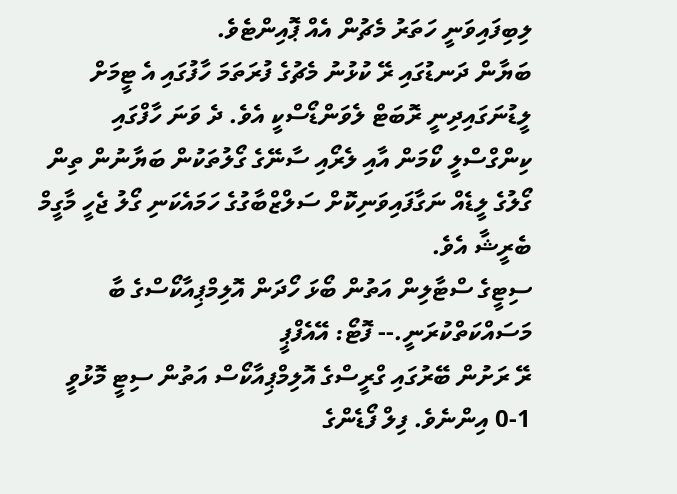ލިބިފައިވަނީ ހަތަރު މެޗުން އެއް ޕޮއިންޓެވެ.
ބަޔާން ދަނޑުގައި ރޭ ކުޅުނު މެޗުގެ ފުރަތަމަ ހާފުގައި އެ ޓީމަށް ލީޑުނަގައިދިނީ ރޮބަޓް ލެވަންޑޯސްކީ އެވެ. ދެ ވަނަ ހާފްގައި ކިންގްސްލީ ކޯމަން އާއި ލެރޯއި ސާނޭގެ ގޯލުތަކުން ބަޔާނުން ތިން ގޯލުގެ ލީޑެއް ނަގާފައިވަނިކޮށް ސަލްޒްބާގުގެ ހަމައެކަނި ގޯލު ޖެހީ މާގީމް ބެރީޝާ އެވެ.
ސިޓީގެ ސްޓާލިން އަތުން ބޯޅަ ހޯދަން އޮލިމްޕިއާކޯސްގެ ބާ މަސައްކަތްކުރަނީ.-- ފޮޓޯ: އޭއެފްޕީ
ރޭ ރަށުން ބޭރުގައި ގްރީސްގެ އޮލިމްޕިއާކޯސް އަތުން ސިޓީ މޮޅުވީ 1-0 އިންނެވެ. ފިލް ފޯޑެންގެ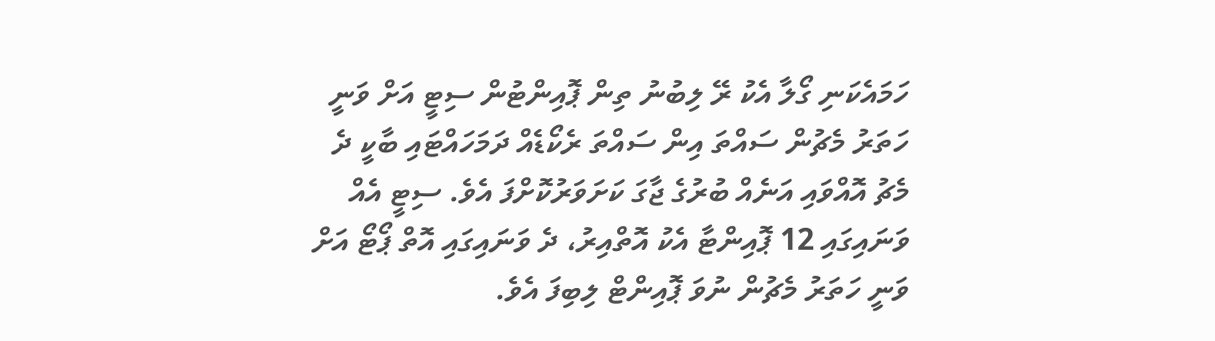ހަމައެކަނި ގޯލާ އެކު ރޭ ލިބުނު ތިން ޕޮއިންޓުން ސިޓީ އަށް ވަނީ ހަތަރު މެޗުން ސައްތަ އިން ސައްތަ ރެކޯޑެއް ދަމަހައްޓައި ބާކީ ދެ މެޗު އޮއްވައި އަނެއް ބުރުގެ ޖާގަ ކަށަވަރުކޮށްފަ އެވެ. ސިޓީ އެއް ވަނައިގައި 12 ޕޮއިންޓާ އެކު އޮތްއިރު، ދެ ވަނައިގައި އޮތް ޕޯޓޯ އަށް ވަނީ ހަތަރު މެޗުން ނުވަ ޕޮއިންޓް ލިބިފަ އެވެ.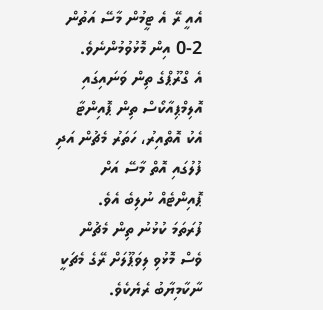އެއީ ރޭ އެ ޓީމުން މާސޭ އަތުން 2-0 އިން މޮޅުވުމުންނެވެ.
އެ ގްރޫޕްގެ ތިން ވަނައިގައި އޮލިމްޕިއާކޯސް ތިން ޕޮއިންޓާ އެކު އޮތްއިރު، ހަތަރު މެޗުން އަދި ފުލުގައި އޮތް މާސޭ އަށް ޕޮއިންޓެއް ނުލިބެ އެވެ.
ފުރަތަމަ ކުޅުނު ތިން މެޗުން ވެސް މޮޅުވި ލިވަޕޫލަށް ރޭގެ މެޗަކީ ނާކާމިޔާބު ރެޔެކެވެ.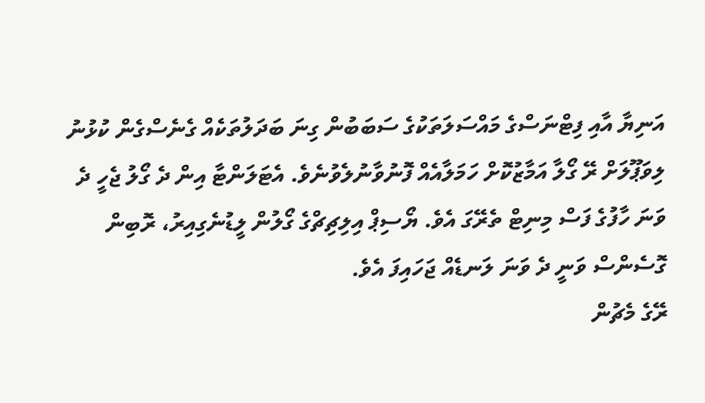އަނިޔާ އާއި ފިޓްނަސްގެ މައްސަލަތަކުގެ ސަބަބުން ގިނަ ބަދަލުތަކެއް ގެނެސްގެން ކުޅުނު ލިވަޕޫލަށް ރޭ ގޯލާ އަމާޒުކޮށް ހަމަލާއެއް ފޮނުވާނުލެވުނެވެ. އެޓަލަންޓާ އިން ދެ ގޯލު ޖެހީ ދެ ވަނަ ހާފުގެ ފަސް މިނިޓް ތެރޭގަ އެވެ. ޔޯސިޕް އިލިޗިޗްގެ ގޯލުން ލީޑުނެގިއިރު، ރޮބިން ގޮސެންސް ވަނީ ދެ ވަނަ ލަނޑެއް ޖަހައިފަ އެވެ.
ރޭގެ މެޗުން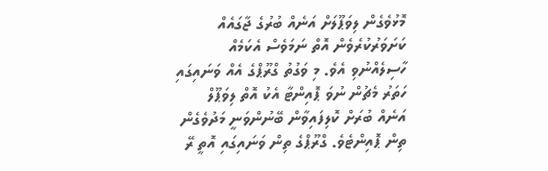މޮޅުވެގެން ލިވަޕޫލަށް އަނެއް ބުރުގެ ޖާގައެއް ކަށަވަރުކުރެވެން އޮތް ނަމަވެސް އެކަމެއް ހާސިލެއްނުވި އެވެ. މި ވަގުތު ގްރޫޕްގެ އެއް ވަނައިގައި ހަތަރު މެޗުން ނުވަ ޕޮއިންޓާ އެކު އޮތް ލިވަޕޫލް އަނެއް ބުރަށް ކޮލިފައިވާން ބޭނުންވަނީ މަދުވެގެން ތިން ޕޮއިންޓެވެ. ގްރޫޕްގެ ތިން ވަނައިގައި އޮތީ ރޭ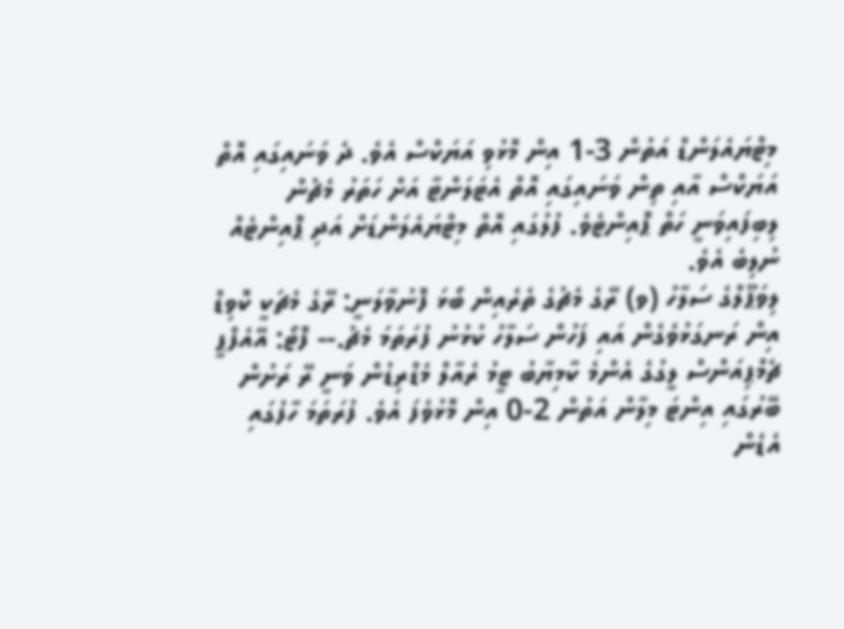މިޓްޔައެލަންޑް އަތުން 3-1 އިން މޮޅުވި އަޔަކްސް އެވެ. ދެ ވަނައިގައި އޮތް އަޔަކްސް އާއި ތިން ވަނައިގައި އޮތް އެޓަލަންޓާ އަށް ހަތަރު މެޗުން ލިބިފައިވަނީ ހަތް ޕޮއިންޓެވެ. ފުލުގައި އޮތް މިޓްޔައެލަންޑަށް އަދި ޕޮއިންޓެއް ނުލިބެ އެވެ.
ލިވަޕޫލްގެ ސަލާހު (ވ) ރޭގެ މެޗުގެ ތެރެއިން ބޯޅަ ފޮނުވާލަނީ: ރޭގެ މެޗަކީ ކޮވިޑް އިން ރަނގަޅުވެގެން އައި ފަހުން ސަލާހު ކުޅުނު ފުރަތަމަ މެޗު.-- ފޮޓޯ: އޭއެފްޕީ
ޗެމްޕިއަންސް ލީގުގެ އެންމެ ކާމިޔާބު ޓީމު ރެއާލް މެޑްރިޑުން ވަނީ ރޭ ރަށުން ބޭރުގައި އިންޓަ މިލާން އަތުން 2-0 އިން މޮޅުވެފަ އެވެ. ފުރަތަމަ ހާފުގައި އެޑެން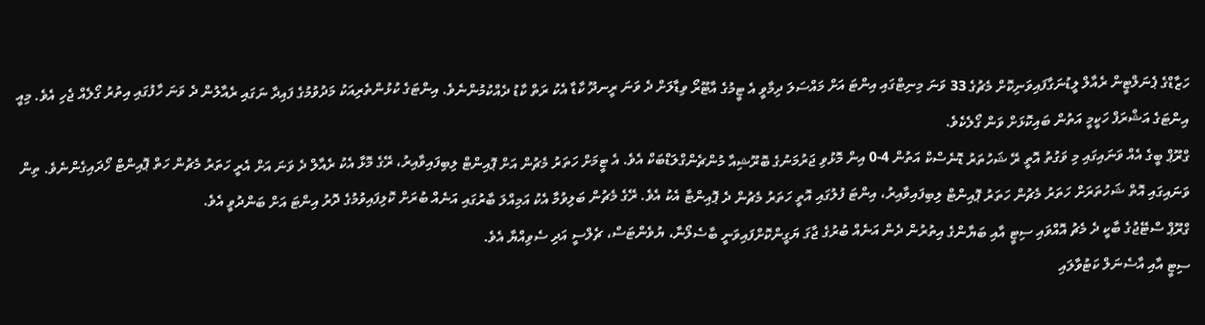ހަޒާޑްގެ ޕެނަލްޓީން ރެއާލް ލީޑުނަގާފައިވަނިކޮށް މެޗުގެ 33 ވަނަ މިނިޓްގައި އިންޓަ އަށް މައްސަލަ ދިމާވީ އެ ޓީމުގެ އާޓޫރޯ ވިޑާލަށް ދެ ވަނަ ރީނދޫ ކާޑާ އެކު ރަތް ކާޑު ދެއްކުމުންނެވެ. އިންޓަގެ ކުޅުންތެރިއަކު މަދުވުމުގެ ފައިދާ ނަގައި ރެއާލުން ދެ ވަނަ ހާފުގައި އިތުރު ގޯލެއް ޖެހި އެވެ. މިއީ އިންޓަގެ އަޝްރަފް ހަކީމީ އަތުން ބައިކޮޅަށް ވަން ގޯލެކެވެ.
ގްރޫޕް ބީގެ އެއް ވަނައިގައި މި ވަގުތު އޮތީ ރޭ ޝަހުތަރު ޑޮނެސްކް އަތުން 4-0 އިން މޮޅުވި ޖަރުމަނުގެ ބޮރޫޝިއާ މުންޗެންގްލަޑްބަކް އެވެ. އެ ޓީމަށް ހަތަރު މެޗުން އަށް ޕޮއިންޓް ލިބިފައިވާއިރު، ރޭގެ މޮޅާ އެކު ރެއާލް ދެ ވަނަ އަށް އެރީ ހަތަރު މެޗުން ހަތް ޕޮއިންޓް ހޯދައިގެންނެވެ. ތިން ވަނައިގައި އޮތް ޝަހުތަރަށް ހަތަރު މެޗުން ހަތަރު ޕޮއިންޓް ލިބިފައިވާއިރު، އިންޓަ ފުލުގައި އޮތީ ހަތަރު މެޗުން ދެ ޕޮއިންޓާ އެކު އެވެ. ރޭގެ މެޗުން ބަލިވުމާ އެކު އަމިއްލަ ބާރުގައި އަނެއް ބުރަށް ކޮލިފައިވުމުގެ ދޮރު އިންޓަ އަށް ބަންދުވީ އެވެ.
ގްރޫޕް ސްޓޭޖުގެ ބާކީ ދެ މެޗު އޮއްވައި ސިޓީ އާއި ބަޔާންގެ އިތުރުން ދެން އަނެއް ބުރުގެ ޖާގަ ޔަގީންކޮށްފައިވަނީ ބާސެލޯނާ، ޔުވެންޓަސް، ޗެލްސީ އަދި ސެވިއްޔާ އެވެ.
ސިޓީ އާއި އާސެނަލް ކަޓުވާލައި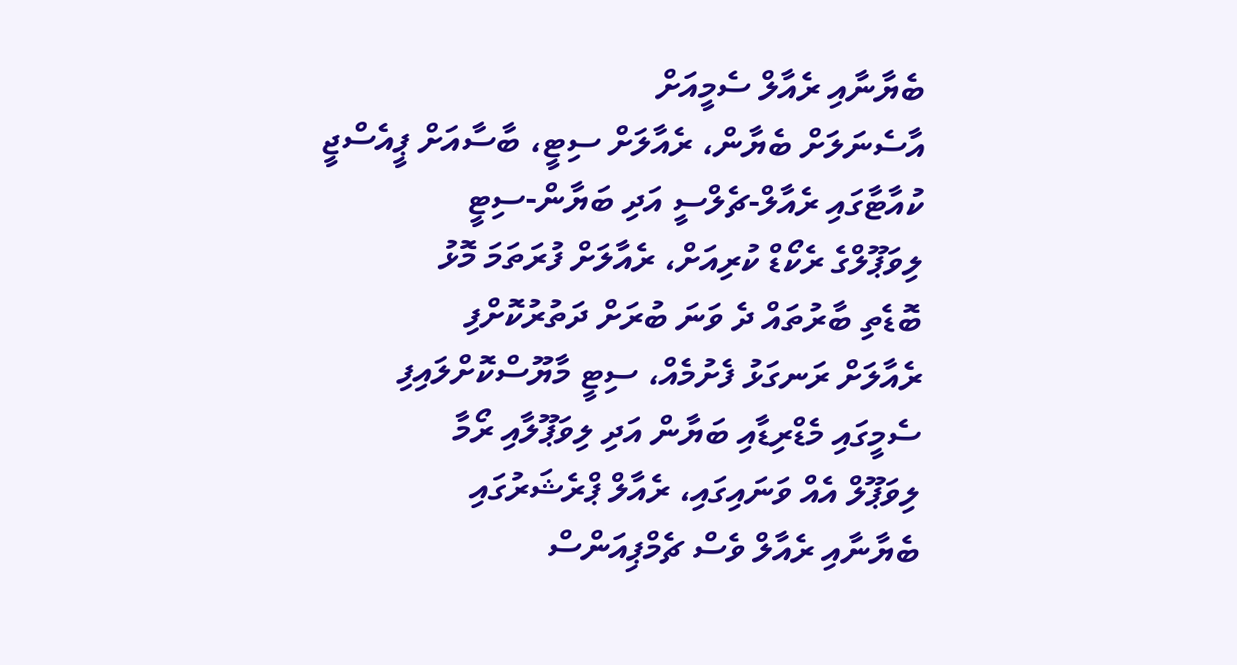ބެޔާނާއި ރެއާލް ސެމީއަށް
އާސެނަލަށް ބެޔާން، ރެއާލަށް ސިޓީ، ބާސާއަށް ޕީއެސްޖީ
ކުއާޓާގައި ރެއާލް-ޗެލްސީ އަދި ބަޔާން-ސިޓީ
ލިވަޕޫލްގެ ރެކޯޑް ކުރިއަށް، ރެއާލަށް ފުރަތަމަ މޮޅު
ބޮޑެތި ބާރުތައް ދެ ވަނަ ބުރަށް ދަތުރުކޮށްފި
ރެއާލަށް ރަނގަޅު ފެށުމެއް، ސިޓީ މާޔޫސްކޮށްލައިފި
ސެމީގައި މެޑްރިޑާއި ބަޔާން އަދި ލިވަޕޫލާއި ރޯމާ
ލިވަޕޫލް އެއް ވަނައިގައި، ރެއާލް ޕްރެޝަރުގައި
ބެޔާނާއި ރެއާލް ވެސް ޗެމްޕިއަންސް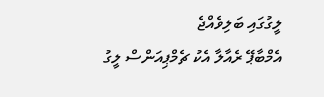ލީގުގައި ބަލިވެއްޖެ
އެމްބާޕޭ ރެއާލާ އެކު ޗެމްޕިއަންސް ލީގު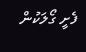ފެށީ ގޯލަކުން